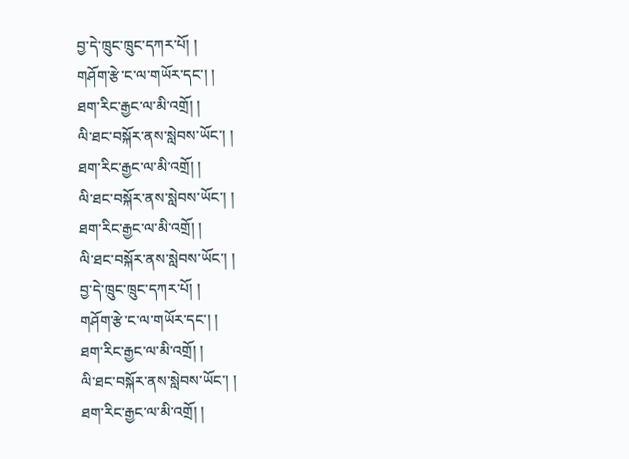བྱ་དེ་ཁྲུང་ཁྲུང་དཀར་པོ། །
གཤོག་རྩེ་ང་ལ་གཡོར་དང་། །
ཐག་རིང་རྒྱང་ལ་མི་འགྲོ། །
ལི་ཐང་བསྐོར་ནས་སླེབས་ཡོང་། །
ཐག་རིང་རྒྱང་ལ་མི་འགྲོ། །
ལི་ཐང་བསྐོར་ནས་སླེབས་ཡོང་། །
ཐག་རིང་རྒྱང་ལ་མི་འགྲོ། །
ལི་ཐང་བསྐོར་ནས་སླེབས་ཡོང་། །
བྱ་དེ་ཁྲུང་ཁྲུང་དཀར་པོ། །
གཤོག་རྩེ་ང་ལ་གཡོར་དང་། །
ཐག་རིང་རྒྱང་ལ་མི་འགྲོ། །
ལི་ཐང་བསྐོར་ནས་སླེབས་ཡོང་། །
ཐག་རིང་རྒྱང་ལ་མི་འགྲོ། །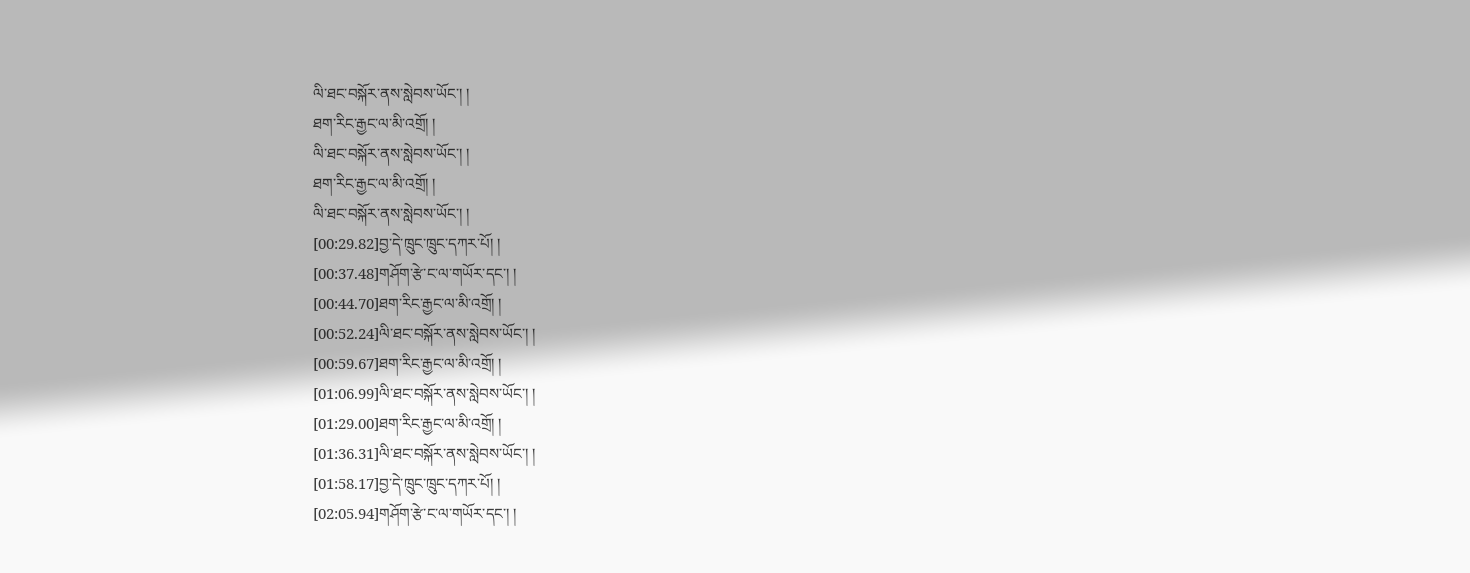ལི་ཐང་བསྐོར་ནས་སླེབས་ཡོང་། །
ཐག་རིང་རྒྱང་ལ་མི་འགྲོ། །
ལི་ཐང་བསྐོར་ནས་སླེབས་ཡོང་། །
ཐག་རིང་རྒྱང་ལ་མི་འགྲོ། །
ལི་ཐང་བསྐོར་ནས་སླེབས་ཡོང་། །
[00:29.82]བྱ་དེ་ཁྲུང་ཁྲུང་དཀར་པོ། །
[00:37.48]གཤོག་རྩེ་ང་ལ་གཡོར་དང་། །
[00:44.70]ཐག་རིང་རྒྱང་ལ་མི་འགྲོ། །
[00:52.24]ལི་ཐང་བསྐོར་ནས་སླེབས་ཡོང་། །
[00:59.67]ཐག་རིང་རྒྱང་ལ་མི་འགྲོ། །
[01:06.99]ལི་ཐང་བསྐོར་ནས་སླེབས་ཡོང་། །
[01:29.00]ཐག་རིང་རྒྱང་ལ་མི་འགྲོ། །
[01:36.31]ལི་ཐང་བསྐོར་ནས་སླེབས་ཡོང་། །
[01:58.17]བྱ་དེ་ཁྲུང་ཁྲུང་དཀར་པོ། །
[02:05.94]གཤོག་རྩེ་ང་ལ་གཡོར་དང་། །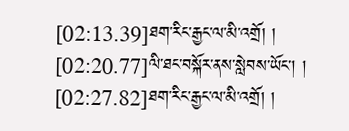[02:13.39]ཐག་རིང་རྒྱང་ལ་མི་འགྲོ། །
[02:20.77]ལི་ཐང་བསྐོར་ནས་སླེབས་ཡོང་། །
[02:27.82]ཐག་རིང་རྒྱང་ལ་མི་འགྲོ། །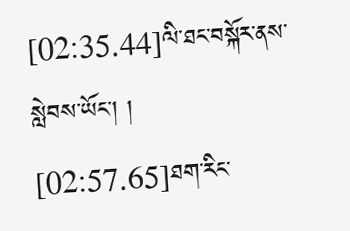[02:35.44]ལི་ཐང་བསྐོར་ནས་སླེབས་ཡོང་། །
[02:57.65]ཐག་རིང་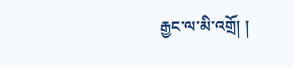རྒྱང་ལ་མི་འགྲོ། །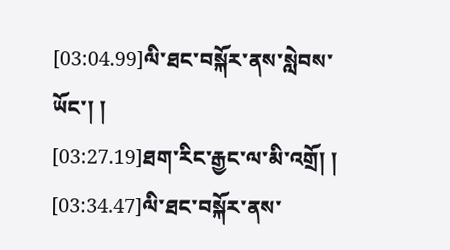[03:04.99]ལི་ཐང་བསྐོར་ནས་སླེབས་ཡོང་། །
[03:27.19]ཐག་རིང་རྒྱང་ལ་མི་འགྲོ། །
[03:34.47]ལི་ཐང་བསྐོར་ནས་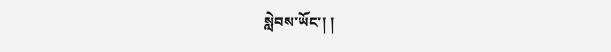སླེབས་ཡོང་། །